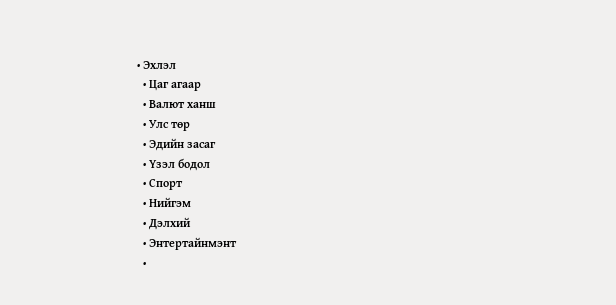• Эхлэл
  • Цаг агаар
  • Валют ханш
  • Улс төр
  • Эдийн засаг
  • Үзэл бодол
  • Спорт
  • Нийгэм
  • Дэлхий
  • Энтертайнмэнт
  •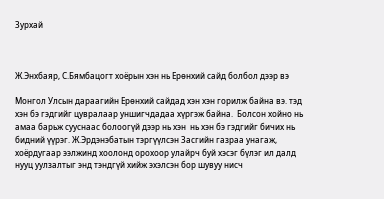Зурхай



Ж.Энхбаяр, С.Бямбацогт хоёрын хэн нь Ерөнхий сайд болбол дээр вэ

Монгол Улсын дараагийн Ерөнхий сайдад хэн хэн горилж байна вэ. тэд хэн бэ гэдгийг цувралаар уншигчдадаа хүргэж байна.  Болсон хойно нь амаа барьж сууснаас болоогүй дээр нь хэн  нь хэн бэ гэдгийг бичих нь бидний үүрэг. Ж.Эрдэнэбатын тэргүүлсэн Засгийн газраа унагаж, хоёрдугаар ээлжинд хоолонд орохоор улайрч буй хэсэг бүлэг ил далд нууц уулзалтыг энд тэндгүй хийж эхэлсэн бор шувуу нисч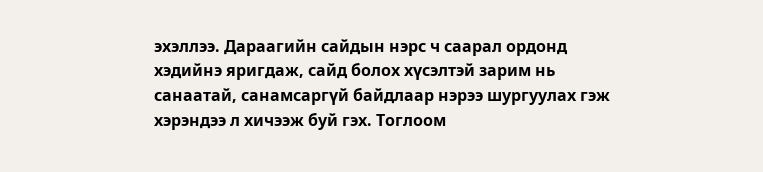эхэллээ. Дараагийн сайдын нэрс ч саарал ордонд хэдийнэ яригдаж, сайд болох хүсэлтэй зарим нь санаатай, санамсаргүй байдлаар нэрээ шургуулах гэж хэрэндээ л хичээж буй гэх. Тоглоом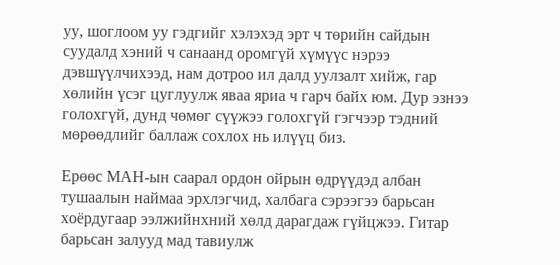уу, шоглоом уу гэдгийг хэлэхэд эрт ч төрийн сайдын суудалд хэний ч санаанд оромгүй хүмүүс нэрээ дэвшүүлчихээд, нам дотроо ил далд уулзалт хийж, гар хөлийн үсэг цуглуулж яваа яриа ч гарч байх юм. Дур эзнээ голохгүй, дунд чөмөг сүүжээ голохгүй гэгчээр тэдний мөрөөдлийг баллаж сохлох нь илүүц биз.

Ерөөс МАН-ын саарал ордон ойрын өдрүүдэд албан тушаалын наймаа эрхлэгчид, халбага сэрээгээ барьсан хоёрдугаар ээлжийнхний хөлд дарагдаж гүйцжээ. Гитар барьсан залууд мад тавиулж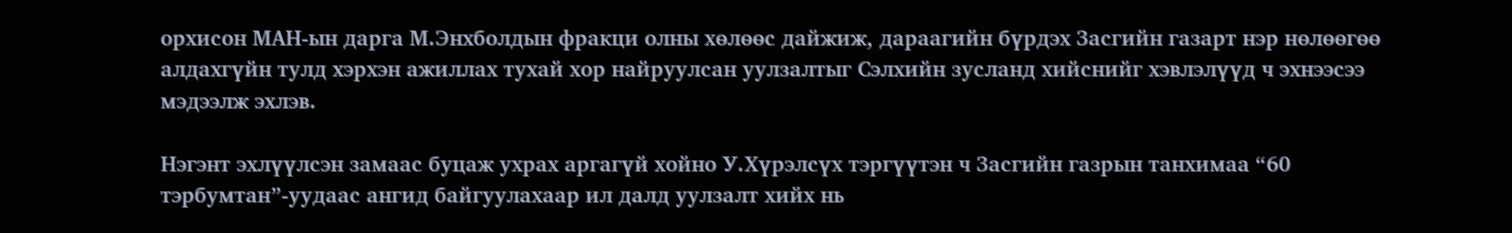орхисон МАН-ын дарга М.Энхболдын фракци олны хөлөөс дайжиж, дараагийн бүрдэх Засгийн газарт нэр нөлөөгөө алдахгүйн тулд хэрхэн ажиллах тухай хор найруулсан уулзалтыг Сэлхийн зусланд хийснийг хэвлэлүүд ч эхнээсээ мэдээлж эхлэв.

Нэгэнт эхлүүлсэн замаас буцаж ухрах аргагүй хойно У.Хүрэлсүх тэргүүтэн ч Засгийн газрын танхимаа “60 тэрбумтан”-уудаас ангид байгуулахаар ил далд уулзалт хийх нь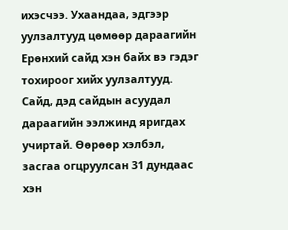ихэсчээ. Ухаандаа, эдгээр уулзалтууд цөмөөр дараагийн Ерөнхий сайд хэн байх вэ гэдэг тохироог хийх уулзалтууд. Сайд, дэд сайдын асуудал дараагийн ээлжинд яригдах учиртай. Өөрөөр хэлбэл, засгаа огцруулсан 31 дундаас хэн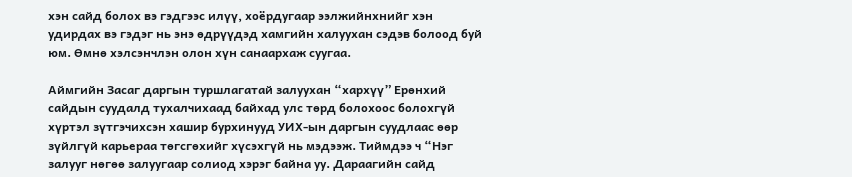хэн сайд болох вэ гэдгээс илүү, хоёрдугаар ээлжийнхнийг хэн удирдах вэ гэдэг нь энэ өдрүүдэд хамгийн халуухан сэдэв болоод буй юм. Өмнө хэлсэнчлэн олон хүн санаархаж суугаа.

Аймгийн Засаг даргын туршлагатай залуухан “хархүү” Ерөнхий сайдын суудалд тухалчихаад байхад улс төрд болохоос болохгүй хүртэл зүтгэчихсэн хашир бурхинууд УИХ-ын даргын суудлаас өөр зүйлгүй карьераа төгсгөхийг хүсэхгүй нь мэдээж. Тиймдээ ч “Нэг залууг нөгөө залуугаар солиод хэрэг байна уу. Дараагийн сайд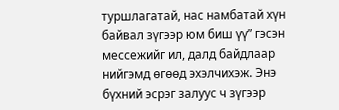туршлагатай, нас намбатай хүн байвал зүгээр юм биш үү” гэсэн мессежийг ил, далд байдлаар нийгэмд өгөөд эхэлчихэж. Энэ бүхний эсрэг залуус ч зүгээр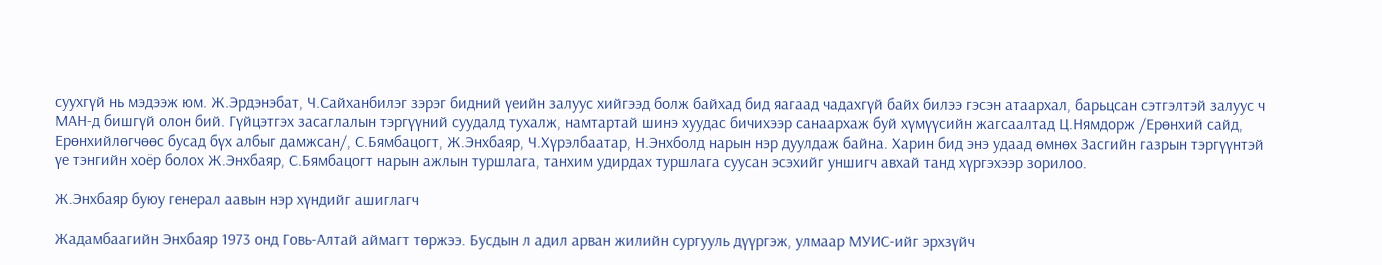суухгүй нь мэдээж юм. Ж.Эрдэнэбат, Ч.Сайханбилэг зэрэг бидний үеийн залуус хийгээд болж байхад бид яагаад чадахгүй байх билээ гэсэн атаархал, барьцсан сэтгэлтэй залуус ч МАН-д бишгүй олон бий. Гүйцэтгэх засаглалын тэргүүний суудалд тухалж, намтартай шинэ хуудас бичихээр санаархаж буй хүмүүсийн жагсаалтад Ц.Нямдорж /Ерөнхий сайд, Ерөнхийлөгчөөс бусад бүх албыг дамжсан/, С.Бямбацогт, Ж.Энхбаяр, Ч.Хүрэлбаатар, Н.Энхболд нарын нэр дуулдаж байна. Харин бид энэ удаад өмнөх Засгийн газрын тэргүүнтэй үе тэнгийн хоёр болох Ж.Энхбаяр, С.Бямбацогт нарын ажлын туршлага, танхим удирдах туршлага суусан эсэхийг уншигч авхай танд хүргэхээр зорилоо.

Ж.Энхбаяр буюу генерал аавын нэр хүндийг ашиглагч

Жадамбаагийн Энхбаяр 1973 онд Говь-Алтай аймагт төржээ. Бусдын л адил арван жилийн сургууль дүүргэж, улмаар МУИС-ийг эрхзүйч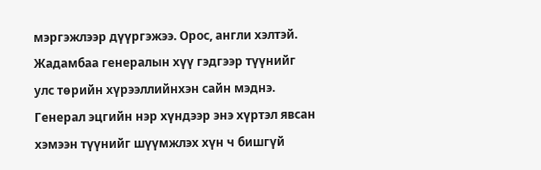мэргэжлээр дүүргэжээ. Орос, англи хэлтэй. Жадамбаа генералын хүү гэдгээр түүнийг улс төрийн хүрээллийнхэн сайн мэднэ. Генерал эцгийн нэр хүндээр энэ хүртэл явсан хэмээн түүнийг шүүмжлэх хүн ч бишгүй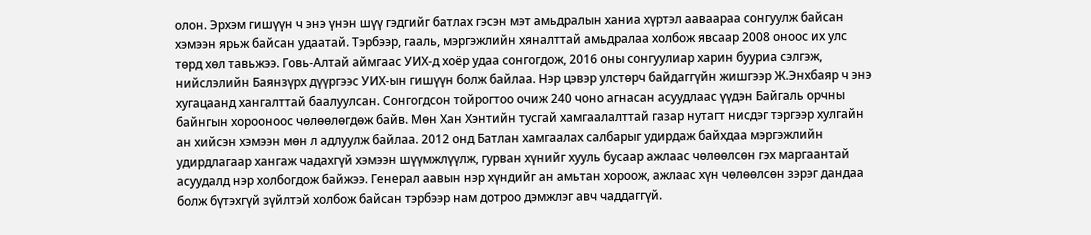олон. Эрхэм гишүүн ч энэ үнэн шүү гэдгийг батлах гэсэн мэт амьдралын ханиа хүртэл ааваараа сонгуулж байсан хэмээн ярьж байсан удаатай. Тэрбээр, гааль, мэргэжлийн хяналттай амьдралаа холбож явсаар 2008 оноос их улс төрд хөл тавьжээ. Говь-Алтай аймгаас УИХ-д хоёр удаа сонгогдож, 2016 оны сонгуулиар харин бууриа сэлгэж, нийслэлийн Баянзүрх дүүргээс УИХ-ын гишүүн болж байлаа. Нэр цэвэр улстөрч байдаггүйн жишгээр Ж.Энхбаяр ч энэ хугацаанд хангалттай баалуулсан. Сонгогдсон тойрогтоо очиж 240 чоно агнасан асуудлаас үүдэн Байгаль орчны байнгын хорооноос чөлөөлөгдөж байв. Мөн Хан Хэнтийн тусгай хамгаалалттай газар нутагт нисдэг тэргээр хулгайн ан хийсэн хэмээн мөн л адлуулж байлаа. 2012 онд Батлан хамгаалах салбарыг удирдаж байхдаа мэргэжлийн удирдлагаар хангаж чадахгүй хэмээн шүүмжлүүлж, гурван хүнийг хууль бусаар ажлаас чөлөөлсөн гэх маргаантай асуудалд нэр холбогдож байжээ. Генерал аавын нэр хүндийг ан амьтан хороож, ажлаас хүн чөлөөлсөн зэрэг дандаа болж бүтэхгүй зүйлтэй холбож байсан тэрбээр нам дотроо дэмжлэг авч чаддаггүй.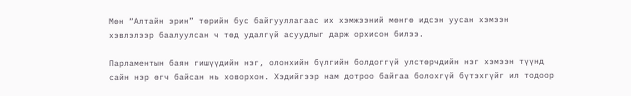Мөн “Алтайн эрин” төрийн бус байгууллагаас их хэмжээний мөнгө идсэн уусан хэмээн хэвлэлээр баалуулсан ч төд удалгүй асуудлыг дарж орхисон билээ.

Парламентын баян гишүүдийн нэг, олонхийн бүлгийн болдоггүй улстөрчдийн нэг хэмээн түүнд сайн нэр өгч байсан нь ховорхон. Хэдийгээр нам дотроо байгаа болохгүй бүтэхгүйг ил тодоор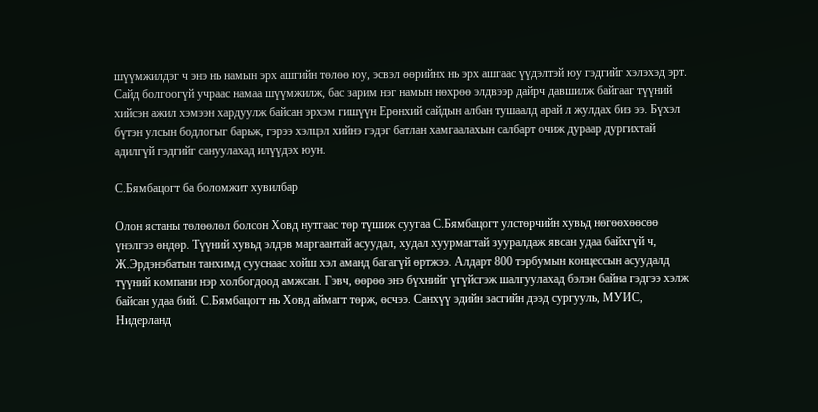шүүмжилдэг ч энэ нь намын эрх ашгийн төлөө юу, эсвэл өөрийнх нь эрх ашгаас үүдэлтэй юу гэдгийг хэлэхэд эрт. Сайд болгоогүй учраас намаа шүүмжилж, бас зарим нэг намын нөхрөө элдвээр дайрч давшилж байгааг түүний хийсэн ажил хэмээн хардуулж байсан эрхэм гишүүн Ерөнхий сайдын албан тушаалд арай л жулдах биз ээ. Бүхэл бүтэн улсын бодлогыг барьж, гэрээ хэлцэл хийнэ гэдэг батлан хамгаалахын салбарт очиж дураар дургихтай адилгүй гэдгийг сануулахад илүүдэх юун.

С.Бямбацогт ба боломжит хувилбар

Олон ястаны төлөөлөл болсон Ховд нутгаас төр түшиж суугаа С.Бямбацогт улстөрчийн хувьд нөгөөхөөсөө үнэлгээ өндөр. Түүний хувьд элдэв маргаантай асуудал, худал хуурмагтай зууралдаж явсан удаа байхгүй ч, Ж.Эрдэнэбатын танхимд сууснаас хойш хэл аманд багагүй өртжээ. Алдарт 800 тэрбумын концессын асуудалд түүний компани нэр холбогдоод амжсан. Гэвч, өөрөө энэ бүхнийг үгүйсгэж шалгуулахад бэлэн байна гэдгээ хэлж байсан удаа бий. С.Бямбацогт нь Ховд аймагт төрж, өсчээ. Санхүү эдийн засгийн дээд сургууль, МУИС, Нидерланд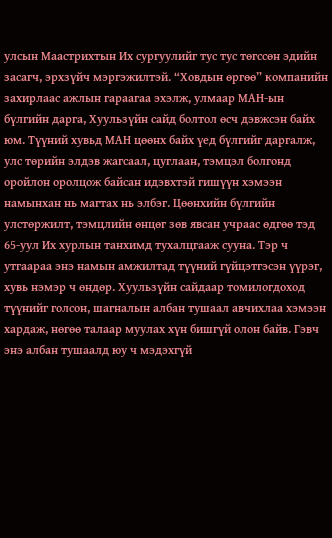улсын Маастрихтын Их сургуулийг тус тус төгссөн эдийн засагч, эрхзүйч мэргэжилтэй. “Ховдын өргөө” компанийн захирлаас ажлын гараагаа эхэлж, улмаар МАН-ын бүлгийн дарга, Хуульзүйн сайд болтол өсч дэвжсэн байх юм. Түүний хувьд МАН цөөнх байх үед бүлгийг даргалж, улс төрийн элдэв жагсаал, цуглаан, тэмцэл болгонд оройлон оролцож байсан идэвхтэй гишүүн хэмээн намынхан нь магтах нь элбэг. Цөөнхийн бүлгийн улстөржилт, тэмцлийн өнцөг зөв явсан учраас өдгөө тэд 65-уул Их хурлын танхимд тухалцгааж сууна. Тэр ч утгаараа энэ намын амжилтад түүний гүйцэтгэсэн үүрэг, хувь нэмэр ч өндөр. Хуульзүйн сайдаар томилогдоход түүнийг голсон, шагналын албан тушаал авчихлаа хэмээн хардаж, нөгөө талаар муулах хүн бишгүй олон байв. Гэвч энэ албан тушаалд юу ч мэдэхгүй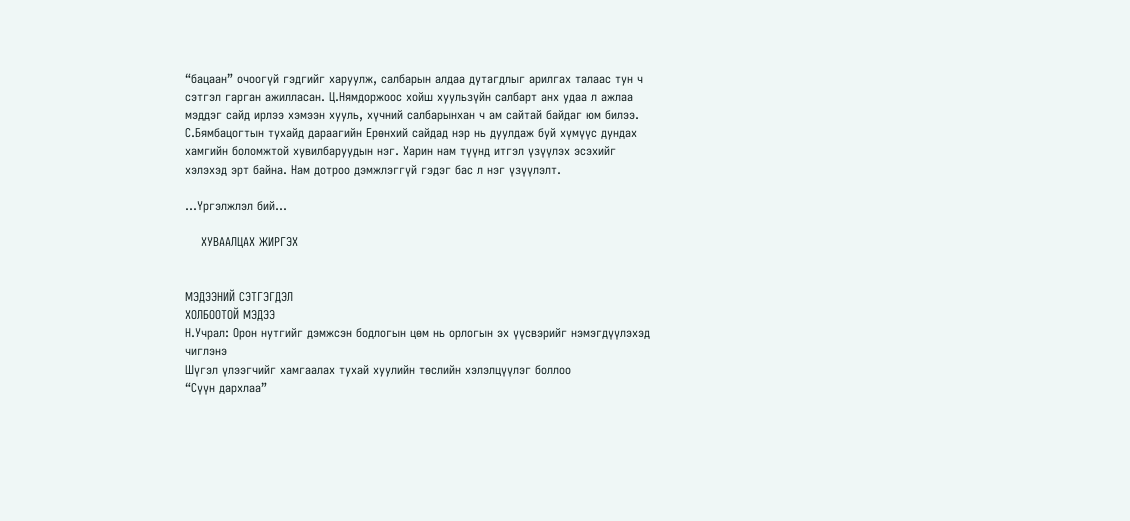“бацаан” очоогүй гэдгийг харуулж, салбарын алдаа дутагдлыг арилгах талаас тун ч сэтгэл гарган ажилласан. Ц.Нямдоржоос хойш хуульзүйн салбарт анх удаа л ажлаа мэддэг сайд ирлээ хэмээн хууль, хүчний салбарынхан ч ам сайтай байдаг юм билээ. С.Бямбацогтын тухайд дараагийн Ерөнхий сайдад нэр нь дуулдаж буй хүмүүс дундах хамгийн боломжтой хувилбаруудын нэг. Харин нам түүнд итгэл үзүүлэх эсэхийг хэлэхэд эрт байна. Нам дотроо дэмжлэггүй гэдэг бас л нэг үзүүлэлт.

...Үргэлжлэл бий...

    ХУВААЛЦАХ ЖИРГЭХ


МЭДЭЭНИЙ СЭТГЭГДЭЛ
ХОЛБООТОЙ МЭДЭЭ
Н.Учрал: Орон нутгийг дэмжсэн бодлогын цөм нь орлогын эх үүсвэрийг нэмэгдүүлэхэд чиглэнэ
Шүгэл үлээгчийг хамгаалах тухай хуулийн төслийн хэлэлцүүлэг боллоо
“Сүүн дархлаа”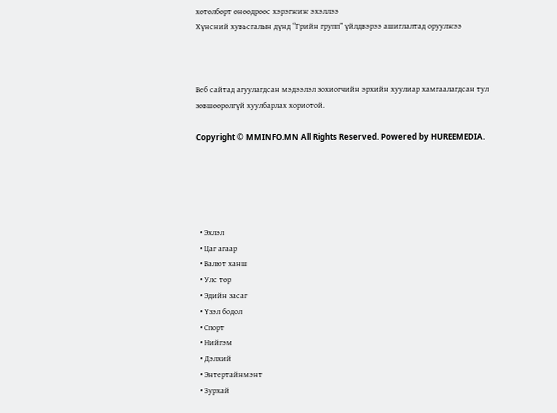хөтөлбөрт өнөөдрөөс хэрэгжиж эхэллээ
Хүнсний хувьсгалын дүнд “Грийн групп” үйлдвэрээ ашиглалтад оруулжээ



Веб сайтад агуулагдсан мэдээлэл зохиогчийн эрхийн хуулиар хамгаалагдсан тул зөвшөөрөлгүй хуулбарлах хориотой.

Copyright © MMINFO.MN All Rights Reserved. Powered by HUREEMEDIA.





  • Эхлэл
  • Цаг агаар
  • Валют ханш
  • Улс төр
  • Эдийн засаг
  • Үзэл бодол
  • Спорт
  • Нийгэм
  • Дэлхий
  • Энтертайнмэнт
  • Зурхай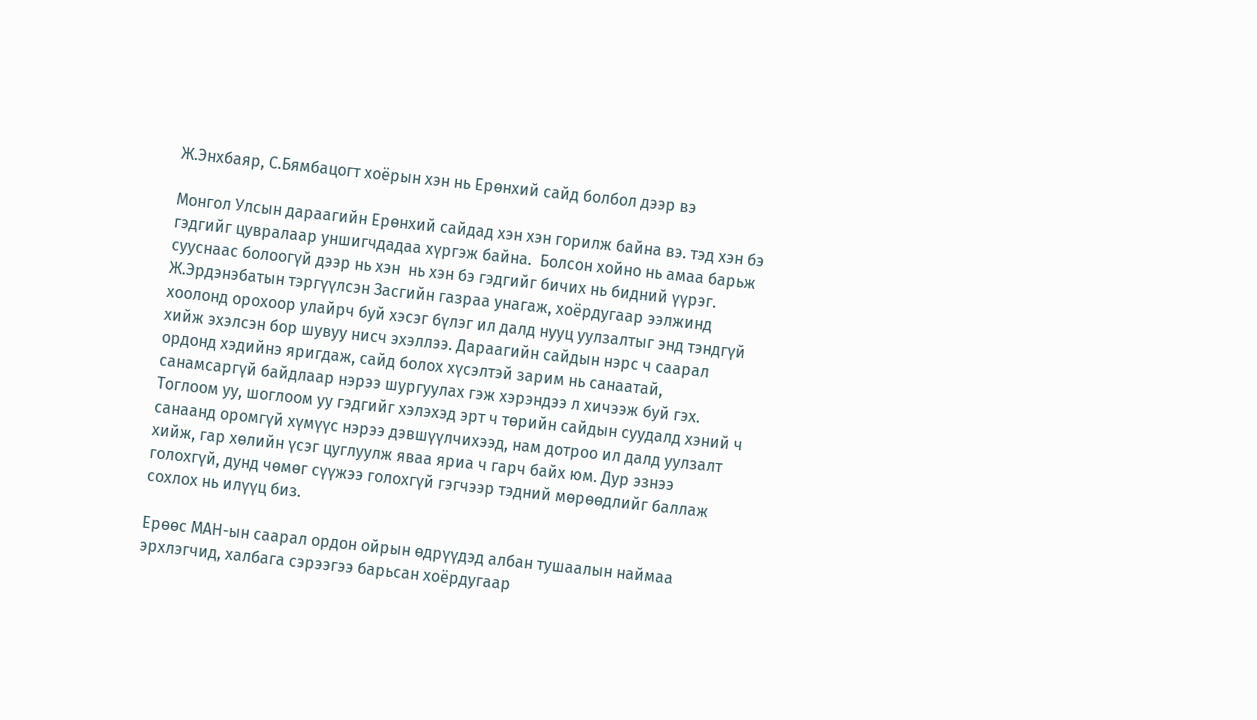Ж.Энхбаяр, С.Бямбацогт хоёрын хэн нь Ерөнхий сайд болбол дээр вэ

Монгол Улсын дараагийн Ерөнхий сайдад хэн хэн горилж байна вэ. тэд хэн бэ гэдгийг цувралаар уншигчдадаа хүргэж байна.  Болсон хойно нь амаа барьж сууснаас болоогүй дээр нь хэн  нь хэн бэ гэдгийг бичих нь бидний үүрэг. Ж.Эрдэнэбатын тэргүүлсэн Засгийн газраа унагаж, хоёрдугаар ээлжинд хоолонд орохоор улайрч буй хэсэг бүлэг ил далд нууц уулзалтыг энд тэндгүй хийж эхэлсэн бор шувуу нисч эхэллээ. Дараагийн сайдын нэрс ч саарал ордонд хэдийнэ яригдаж, сайд болох хүсэлтэй зарим нь санаатай, санамсаргүй байдлаар нэрээ шургуулах гэж хэрэндээ л хичээж буй гэх. Тоглоом уу, шоглоом уу гэдгийг хэлэхэд эрт ч төрийн сайдын суудалд хэний ч санаанд оромгүй хүмүүс нэрээ дэвшүүлчихээд, нам дотроо ил далд уулзалт хийж, гар хөлийн үсэг цуглуулж яваа яриа ч гарч байх юм. Дур эзнээ голохгүй, дунд чөмөг сүүжээ голохгүй гэгчээр тэдний мөрөөдлийг баллаж сохлох нь илүүц биз.

Ерөөс МАН-ын саарал ордон ойрын өдрүүдэд албан тушаалын наймаа эрхлэгчид, халбага сэрээгээ барьсан хоёрдугаар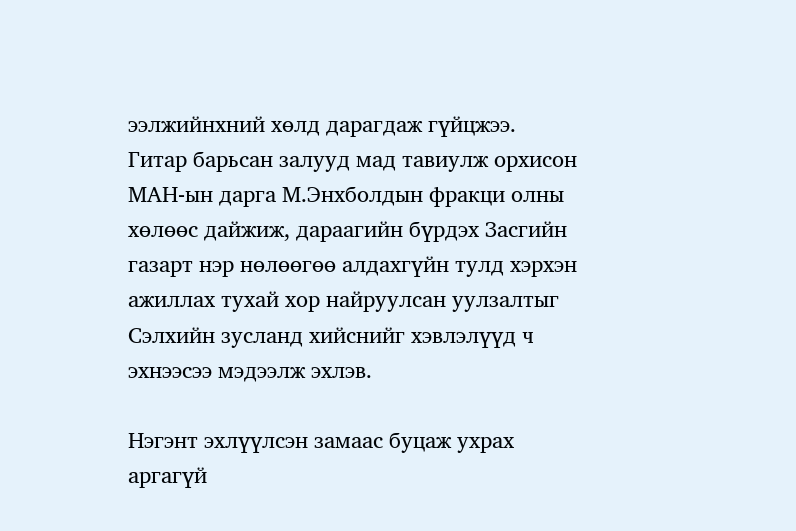ээлжийнхний хөлд дарагдаж гүйцжээ. Гитар барьсан залууд мад тавиулж орхисон МАН-ын дарга М.Энхболдын фракци олны хөлөөс дайжиж, дараагийн бүрдэх Засгийн газарт нэр нөлөөгөө алдахгүйн тулд хэрхэн ажиллах тухай хор найруулсан уулзалтыг Сэлхийн зусланд хийснийг хэвлэлүүд ч эхнээсээ мэдээлж эхлэв.

Нэгэнт эхлүүлсэн замаас буцаж ухрах аргагүй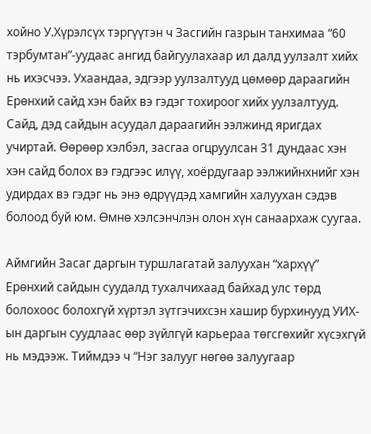хойно У.Хүрэлсүх тэргүүтэн ч Засгийн газрын танхимаа “60 тэрбумтан”-уудаас ангид байгуулахаар ил далд уулзалт хийх нь ихэсчээ. Ухаандаа, эдгээр уулзалтууд цөмөөр дараагийн Ерөнхий сайд хэн байх вэ гэдэг тохироог хийх уулзалтууд. Сайд, дэд сайдын асуудал дараагийн ээлжинд яригдах учиртай. Өөрөөр хэлбэл, засгаа огцруулсан 31 дундаас хэн хэн сайд болох вэ гэдгээс илүү, хоёрдугаар ээлжийнхнийг хэн удирдах вэ гэдэг нь энэ өдрүүдэд хамгийн халуухан сэдэв болоод буй юм. Өмнө хэлсэнчлэн олон хүн санаархаж суугаа.

Аймгийн Засаг даргын туршлагатай залуухан “хархүү” Ерөнхий сайдын суудалд тухалчихаад байхад улс төрд болохоос болохгүй хүртэл зүтгэчихсэн хашир бурхинууд УИХ-ын даргын суудлаас өөр зүйлгүй карьераа төгсгөхийг хүсэхгүй нь мэдээж. Тиймдээ ч “Нэг залууг нөгөө залуугаар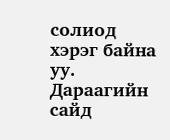солиод хэрэг байна уу. Дараагийн сайд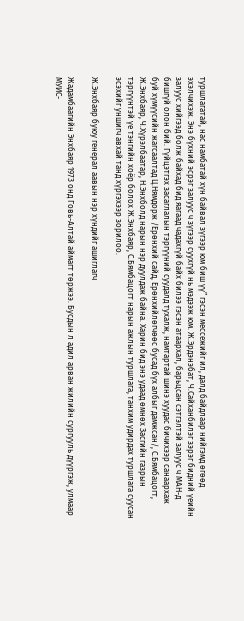туршлагатай, нас намбатай хүн байвал зүгээр юм биш үү” гэсэн мессежийг ил, далд байдлаар нийгэмд өгөөд эхэлчихэж. Энэ бүхний эсрэг залуус ч зүгээр суухгүй нь мэдээж юм. Ж.Эрдэнэбат, Ч.Сайханбилэг зэрэг бидний үеийн залуус хийгээд болж байхад бид яагаад чадахгүй байх билээ гэсэн атаархал, барьцсан сэтгэлтэй залуус ч МАН-д бишгүй олон бий. Гүйцэтгэх засаглалын тэргүүний суудалд тухалж, намтартай шинэ хуудас бичихээр санаархаж буй хүмүүсийн жагсаалтад Ц.Нямдорж /Ерөнхий сайд, Ерөнхийлөгчөөс бусад бүх албыг дамжсан/, С.Бямбацогт, Ж.Энхбаяр, Ч.Хүрэлбаатар, Н.Энхболд нарын нэр дуулдаж байна. Харин бид энэ удаад өмнөх Засгийн газрын тэргүүнтэй үе тэнгийн хоёр болох Ж.Энхбаяр, С.Бямбацогт нарын ажлын туршлага, танхим удирдах туршлага суусан эсэхийг уншигч авхай танд хүргэхээр зорилоо.

Ж.Энхбаяр буюу генерал аавын нэр хүндийг ашиглагч

Жадамбаагийн Энхбаяр 1973 онд Говь-Алтай аймагт төржээ. Бусдын л адил арван жилийн сургууль дүүргэж, улмаар МУИС-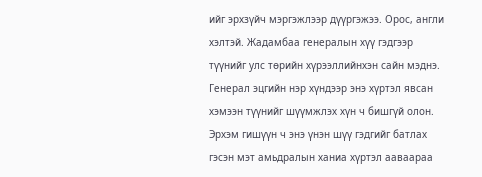ийг эрхзүйч мэргэжлээр дүүргэжээ. Орос, англи хэлтэй. Жадамбаа генералын хүү гэдгээр түүнийг улс төрийн хүрээллийнхэн сайн мэднэ. Генерал эцгийн нэр хүндээр энэ хүртэл явсан хэмээн түүнийг шүүмжлэх хүн ч бишгүй олон. Эрхэм гишүүн ч энэ үнэн шүү гэдгийг батлах гэсэн мэт амьдралын ханиа хүртэл ааваараа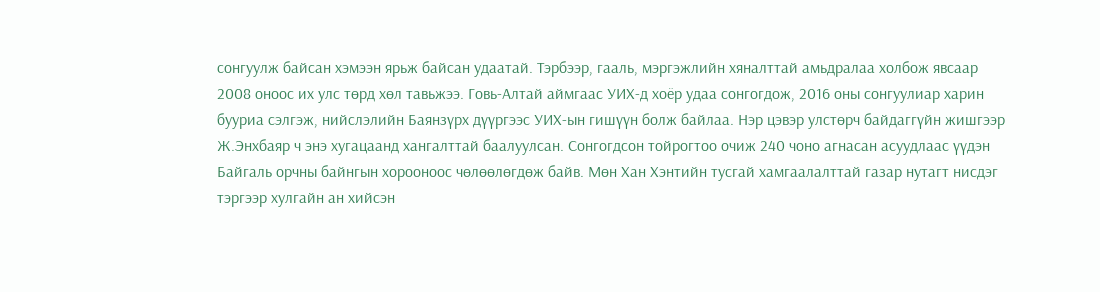сонгуулж байсан хэмээн ярьж байсан удаатай. Тэрбээр, гааль, мэргэжлийн хяналттай амьдралаа холбож явсаар 2008 оноос их улс төрд хөл тавьжээ. Говь-Алтай аймгаас УИХ-д хоёр удаа сонгогдож, 2016 оны сонгуулиар харин бууриа сэлгэж, нийслэлийн Баянзүрх дүүргээс УИХ-ын гишүүн болж байлаа. Нэр цэвэр улстөрч байдаггүйн жишгээр Ж.Энхбаяр ч энэ хугацаанд хангалттай баалуулсан. Сонгогдсон тойрогтоо очиж 240 чоно агнасан асуудлаас үүдэн Байгаль орчны байнгын хорооноос чөлөөлөгдөж байв. Мөн Хан Хэнтийн тусгай хамгаалалттай газар нутагт нисдэг тэргээр хулгайн ан хийсэн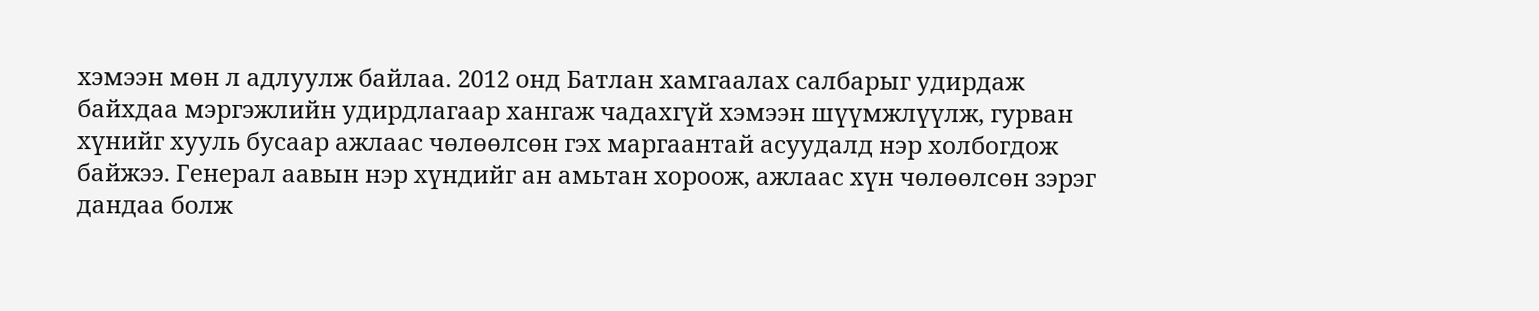хэмээн мөн л адлуулж байлаа. 2012 онд Батлан хамгаалах салбарыг удирдаж байхдаа мэргэжлийн удирдлагаар хангаж чадахгүй хэмээн шүүмжлүүлж, гурван хүнийг хууль бусаар ажлаас чөлөөлсөн гэх маргаантай асуудалд нэр холбогдож байжээ. Генерал аавын нэр хүндийг ан амьтан хороож, ажлаас хүн чөлөөлсөн зэрэг дандаа болж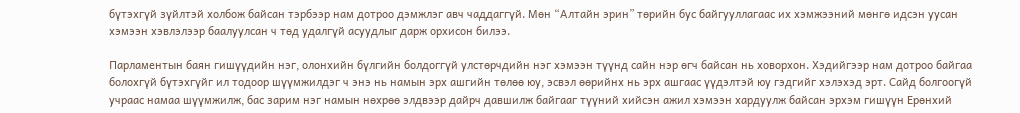бүтэхгүй зүйлтэй холбож байсан тэрбээр нам дотроо дэмжлэг авч чаддаггүй. Мөн “Алтайн эрин” төрийн бус байгууллагаас их хэмжээний мөнгө идсэн уусан хэмээн хэвлэлээр баалуулсан ч төд удалгүй асуудлыг дарж орхисон билээ.

Парламентын баян гишүүдийн нэг, олонхийн бүлгийн болдоггүй улстөрчдийн нэг хэмээн түүнд сайн нэр өгч байсан нь ховорхон. Хэдийгээр нам дотроо байгаа болохгүй бүтэхгүйг ил тодоор шүүмжилдэг ч энэ нь намын эрх ашгийн төлөө юу, эсвэл өөрийнх нь эрх ашгаас үүдэлтэй юу гэдгийг хэлэхэд эрт. Сайд болгоогүй учраас намаа шүүмжилж, бас зарим нэг намын нөхрөө элдвээр дайрч давшилж байгааг түүний хийсэн ажил хэмээн хардуулж байсан эрхэм гишүүн Ерөнхий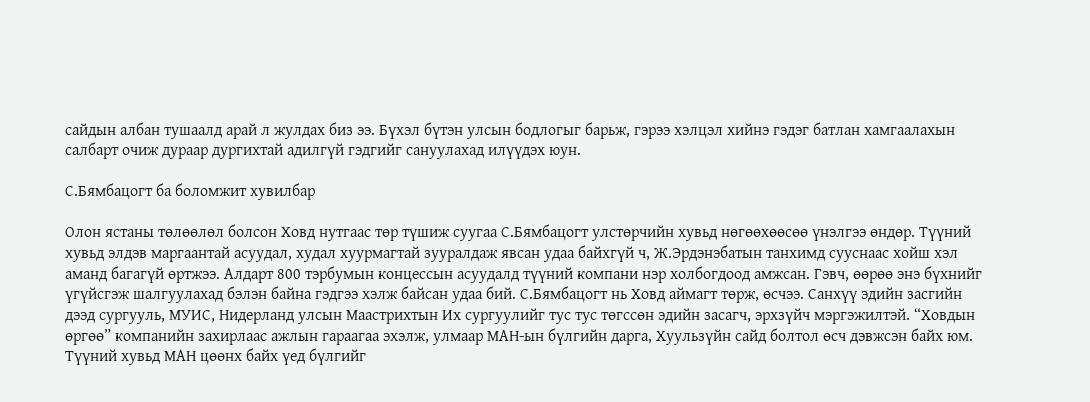сайдын албан тушаалд арай л жулдах биз ээ. Бүхэл бүтэн улсын бодлогыг барьж, гэрээ хэлцэл хийнэ гэдэг батлан хамгаалахын салбарт очиж дураар дургихтай адилгүй гэдгийг сануулахад илүүдэх юун.

С.Бямбацогт ба боломжит хувилбар

Олон ястаны төлөөлөл болсон Ховд нутгаас төр түшиж суугаа С.Бямбацогт улстөрчийн хувьд нөгөөхөөсөө үнэлгээ өндөр. Түүний хувьд элдэв маргаантай асуудал, худал хуурмагтай зууралдаж явсан удаа байхгүй ч, Ж.Эрдэнэбатын танхимд сууснаас хойш хэл аманд багагүй өртжээ. Алдарт 800 тэрбумын концессын асуудалд түүний компани нэр холбогдоод амжсан. Гэвч, өөрөө энэ бүхнийг үгүйсгэж шалгуулахад бэлэн байна гэдгээ хэлж байсан удаа бий. С.Бямбацогт нь Ховд аймагт төрж, өсчээ. Санхүү эдийн засгийн дээд сургууль, МУИС, Нидерланд улсын Маастрихтын Их сургуулийг тус тус төгссөн эдийн засагч, эрхзүйч мэргэжилтэй. “Ховдын өргөө” компанийн захирлаас ажлын гараагаа эхэлж, улмаар МАН-ын бүлгийн дарга, Хуульзүйн сайд болтол өсч дэвжсэн байх юм. Түүний хувьд МАН цөөнх байх үед бүлгийг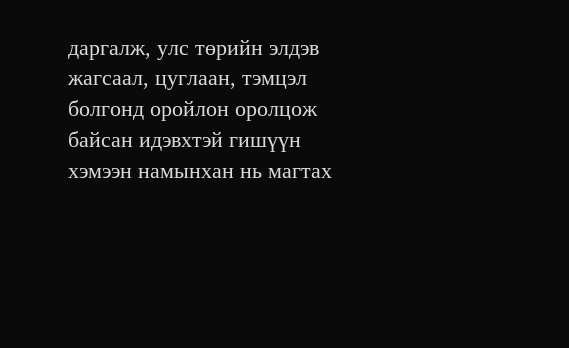даргалж, улс төрийн элдэв жагсаал, цуглаан, тэмцэл болгонд оройлон оролцож байсан идэвхтэй гишүүн хэмээн намынхан нь магтах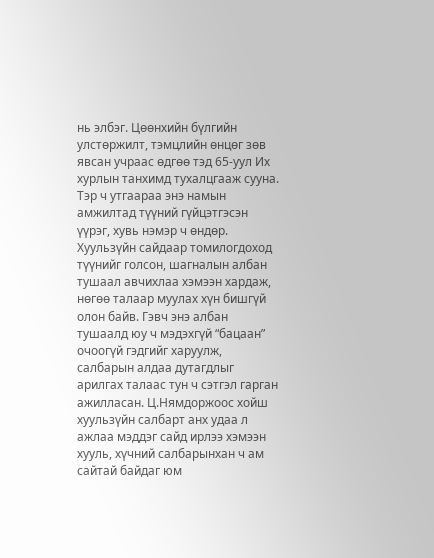нь элбэг. Цөөнхийн бүлгийн улстөржилт, тэмцлийн өнцөг зөв явсан учраас өдгөө тэд 65-уул Их хурлын танхимд тухалцгааж сууна. Тэр ч утгаараа энэ намын амжилтад түүний гүйцэтгэсэн үүрэг, хувь нэмэр ч өндөр. Хуульзүйн сайдаар томилогдоход түүнийг голсон, шагналын албан тушаал авчихлаа хэмээн хардаж, нөгөө талаар муулах хүн бишгүй олон байв. Гэвч энэ албан тушаалд юу ч мэдэхгүй “бацаан” очоогүй гэдгийг харуулж, салбарын алдаа дутагдлыг арилгах талаас тун ч сэтгэл гарган ажилласан. Ц.Нямдоржоос хойш хуульзүйн салбарт анх удаа л ажлаа мэддэг сайд ирлээ хэмээн хууль, хүчний салбарынхан ч ам сайтай байдаг юм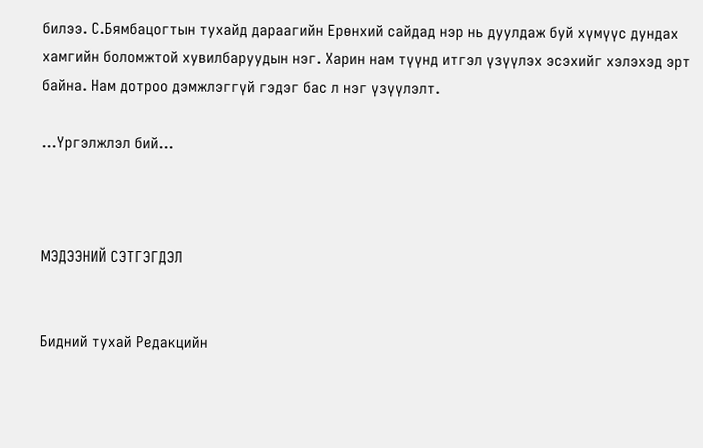билээ. С.Бямбацогтын тухайд дараагийн Ерөнхий сайдад нэр нь дуулдаж буй хүмүүс дундах хамгийн боломжтой хувилбаруудын нэг. Харин нам түүнд итгэл үзүүлэх эсэхийг хэлэхэд эрт байна. Нам дотроо дэмжлэггүй гэдэг бас л нэг үзүүлэлт.

...Үргэлжлэл бий...



МЭДЭЭНИЙ СЭТГЭГДЭЛ


Бидний тухай Редакцийн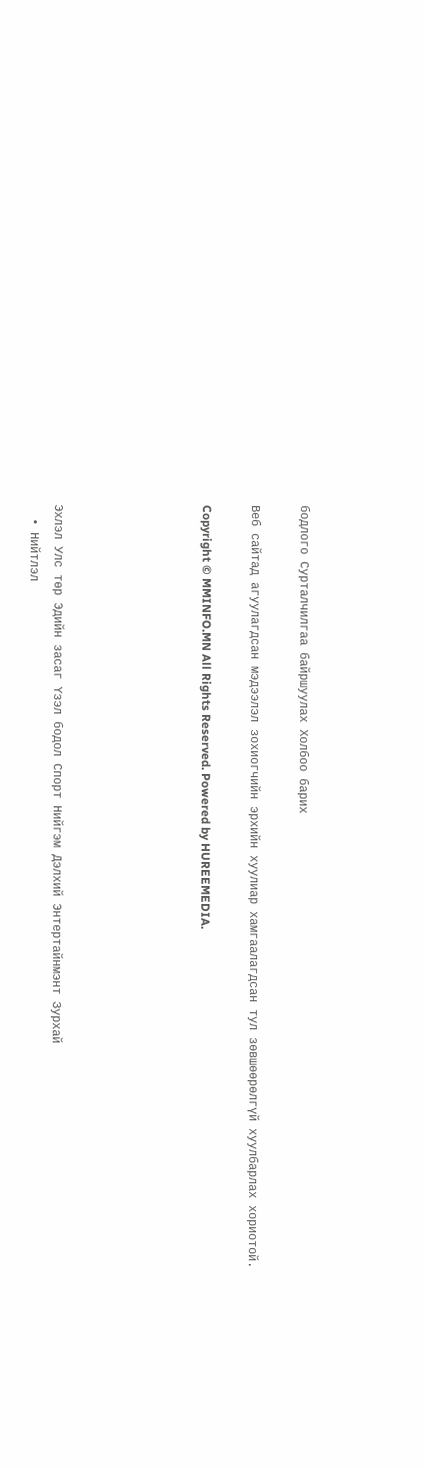бодлого Сурталчилгаа байршуулах Холбоо барих

Веб сайтад агуулагдсан мэдээлэл зохиогчийн эрхийн хуулиар хамгаалагдсан тул зөвшөөрөлгүй хуулбарлах хориотой.

Copyright © MMINFO.MN All Rights Reserved. Powered by HUREEMEDIA.





Эхлэл Улс төр Эдийн засаг Үзэл бодол Спорт Нийгэм Дэлхий Энтертайнмэнт Зурхай
  • Нийтлэл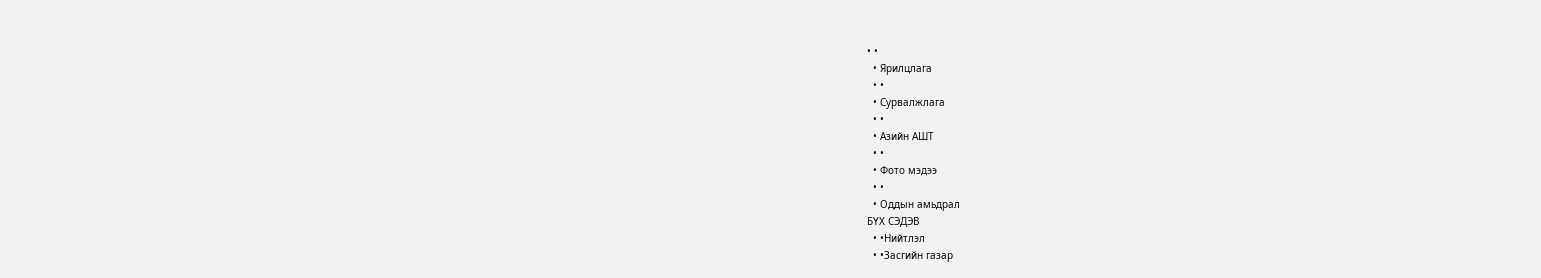• •
  • Ярилцлага
  • •
  • Сурвалжлага
  • •
  • Азийн АШТ
  • •
  • Фото мэдээ
  • •
  • Оддын амьдрал
БҮХ СЭДЭВ
  • •Нийтлэл
  • •Засгийн газар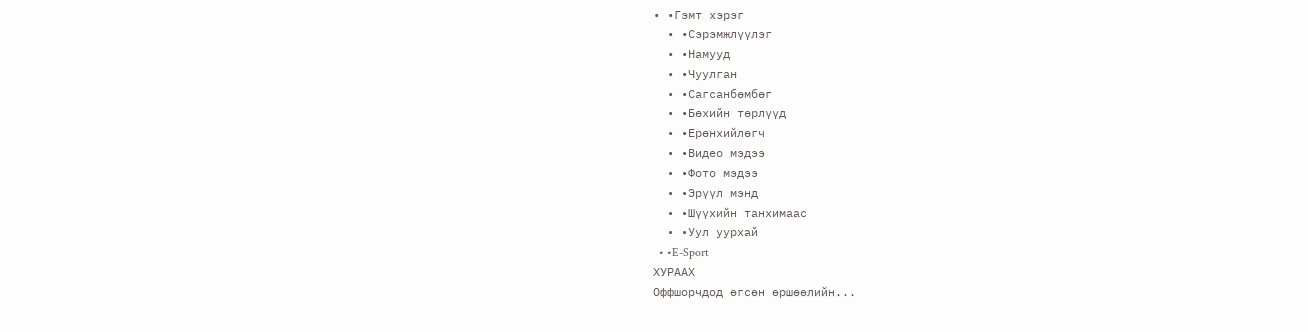• •Гэмт хэрэг
  • •Сэрэмжлүүлэг
  • •Намууд
  • •Чуулган
  • •Сагсанбөмбөг
  • •Бөхийн төрлүүд
  • •Ерөнхийлөгч
  • •Видео мэдээ
  • •Фото мэдээ
  • •Эрүүл мэнд
  • •Шүүхийн танхимаас
  • •Уул уурхай
  • •E-Sport
ХУРААХ
Оффшорчдод өгсөн өршөөлийн...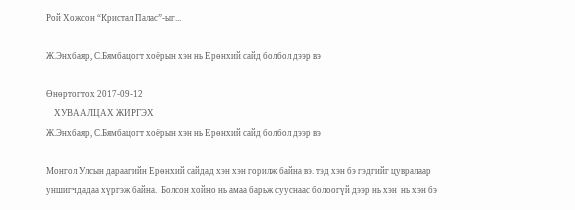Рой Хожсон “Кристал Палас”-ыг...

Ж.Энхбаяр, С.Бямбацогт хоёрын хэн нь Ерөнхий сайд болбол дээр вэ

Өнөртогтох 2017-09-12
    ХУВААЛЦАХ ЖИРГЭХ
Ж.Энхбаяр, С.Бямбацогт хоёрын хэн нь Ерөнхий сайд болбол дээр вэ

Монгол Улсын дараагийн Ерөнхий сайдад хэн хэн горилж байна вэ. тэд хэн бэ гэдгийг цувралаар уншигчдадаа хүргэж байна.  Болсон хойно нь амаа барьж сууснаас болоогүй дээр нь хэн  нь хэн бэ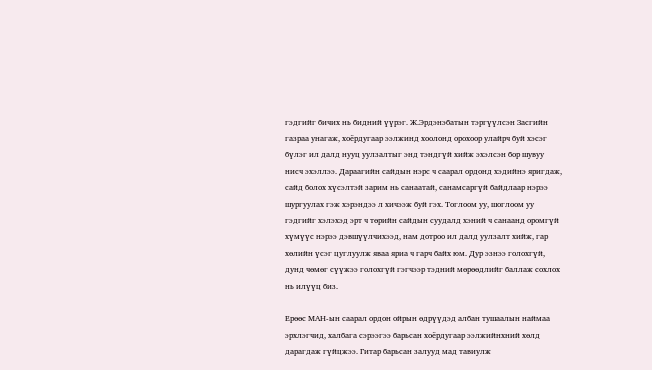гэдгийг бичих нь бидний үүрэг. Ж.Эрдэнэбатын тэргүүлсэн Засгийн газраа унагаж, хоёрдугаар ээлжинд хоолонд орохоор улайрч буй хэсэг бүлэг ил далд нууц уулзалтыг энд тэндгүй хийж эхэлсэн бор шувуу нисч эхэллээ. Дараагийн сайдын нэрс ч саарал ордонд хэдийнэ яригдаж, сайд болох хүсэлтэй зарим нь санаатай, санамсаргүй байдлаар нэрээ шургуулах гэж хэрэндээ л хичээж буй гэх. Тоглоом уу, шоглоом уу гэдгийг хэлэхэд эрт ч төрийн сайдын суудалд хэний ч санаанд оромгүй хүмүүс нэрээ дэвшүүлчихээд, нам дотроо ил далд уулзалт хийж, гар хөлийн үсэг цуглуулж яваа яриа ч гарч байх юм. Дур эзнээ голохгүй, дунд чөмөг сүүжээ голохгүй гэгчээр тэдний мөрөөдлийг баллаж сохлох нь илүүц биз.

Ерөөс МАН-ын саарал ордон ойрын өдрүүдэд албан тушаалын наймаа эрхлэгчид, халбага сэрээгээ барьсан хоёрдугаар ээлжийнхний хөлд дарагдаж гүйцжээ. Гитар барьсан залууд мад тавиулж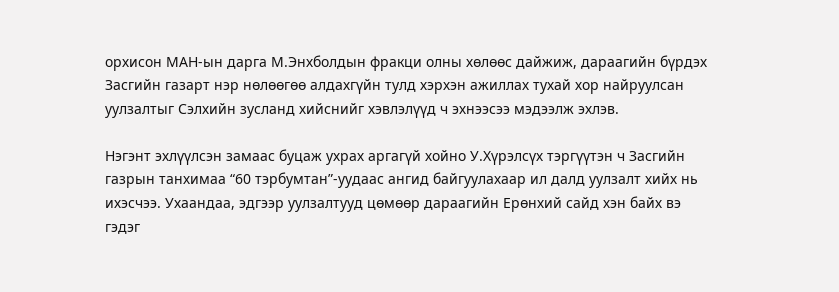орхисон МАН-ын дарга М.Энхболдын фракци олны хөлөөс дайжиж, дараагийн бүрдэх Засгийн газарт нэр нөлөөгөө алдахгүйн тулд хэрхэн ажиллах тухай хор найруулсан уулзалтыг Сэлхийн зусланд хийснийг хэвлэлүүд ч эхнээсээ мэдээлж эхлэв.

Нэгэнт эхлүүлсэн замаас буцаж ухрах аргагүй хойно У.Хүрэлсүх тэргүүтэн ч Засгийн газрын танхимаа “60 тэрбумтан”-уудаас ангид байгуулахаар ил далд уулзалт хийх нь ихэсчээ. Ухаандаа, эдгээр уулзалтууд цөмөөр дараагийн Ерөнхий сайд хэн байх вэ гэдэг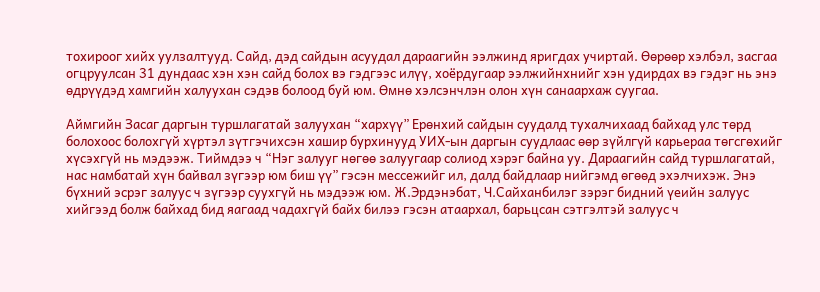тохироог хийх уулзалтууд. Сайд, дэд сайдын асуудал дараагийн ээлжинд яригдах учиртай. Өөрөөр хэлбэл, засгаа огцруулсан 31 дундаас хэн хэн сайд болох вэ гэдгээс илүү, хоёрдугаар ээлжийнхнийг хэн удирдах вэ гэдэг нь энэ өдрүүдэд хамгийн халуухан сэдэв болоод буй юм. Өмнө хэлсэнчлэн олон хүн санаархаж суугаа.

Аймгийн Засаг даргын туршлагатай залуухан “хархүү” Ерөнхий сайдын суудалд тухалчихаад байхад улс төрд болохоос болохгүй хүртэл зүтгэчихсэн хашир бурхинууд УИХ-ын даргын суудлаас өөр зүйлгүй карьераа төгсгөхийг хүсэхгүй нь мэдээж. Тиймдээ ч “Нэг залууг нөгөө залуугаар солиод хэрэг байна уу. Дараагийн сайд туршлагатай, нас намбатай хүн байвал зүгээр юм биш үү” гэсэн мессежийг ил, далд байдлаар нийгэмд өгөөд эхэлчихэж. Энэ бүхний эсрэг залуус ч зүгээр суухгүй нь мэдээж юм. Ж.Эрдэнэбат, Ч.Сайханбилэг зэрэг бидний үеийн залуус хийгээд болж байхад бид яагаад чадахгүй байх билээ гэсэн атаархал, барьцсан сэтгэлтэй залуус ч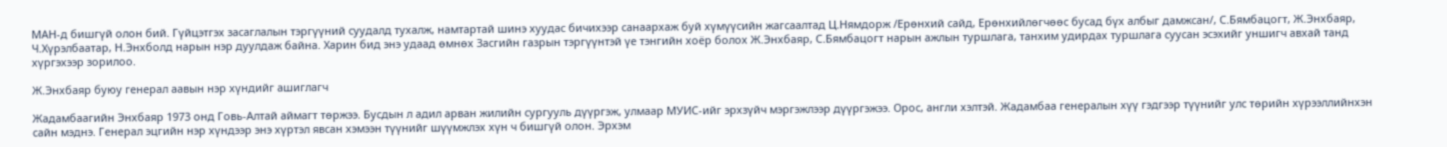МАН-д бишгүй олон бий. Гүйцэтгэх засаглалын тэргүүний суудалд тухалж, намтартай шинэ хуудас бичихээр санаархаж буй хүмүүсийн жагсаалтад Ц.Нямдорж /Ерөнхий сайд, Ерөнхийлөгчөөс бусад бүх албыг дамжсан/, С.Бямбацогт, Ж.Энхбаяр, Ч.Хүрэлбаатар, Н.Энхболд нарын нэр дуулдаж байна. Харин бид энэ удаад өмнөх Засгийн газрын тэргүүнтэй үе тэнгийн хоёр болох Ж.Энхбаяр, С.Бямбацогт нарын ажлын туршлага, танхим удирдах туршлага суусан эсэхийг уншигч авхай танд хүргэхээр зорилоо.

Ж.Энхбаяр буюу генерал аавын нэр хүндийг ашиглагч

Жадамбаагийн Энхбаяр 1973 онд Говь-Алтай аймагт төржээ. Бусдын л адил арван жилийн сургууль дүүргэж, улмаар МУИС-ийг эрхзүйч мэргэжлээр дүүргэжээ. Орос, англи хэлтэй. Жадамбаа генералын хүү гэдгээр түүнийг улс төрийн хүрээллийнхэн сайн мэднэ. Генерал эцгийн нэр хүндээр энэ хүртэл явсан хэмээн түүнийг шүүмжлэх хүн ч бишгүй олон. Эрхэм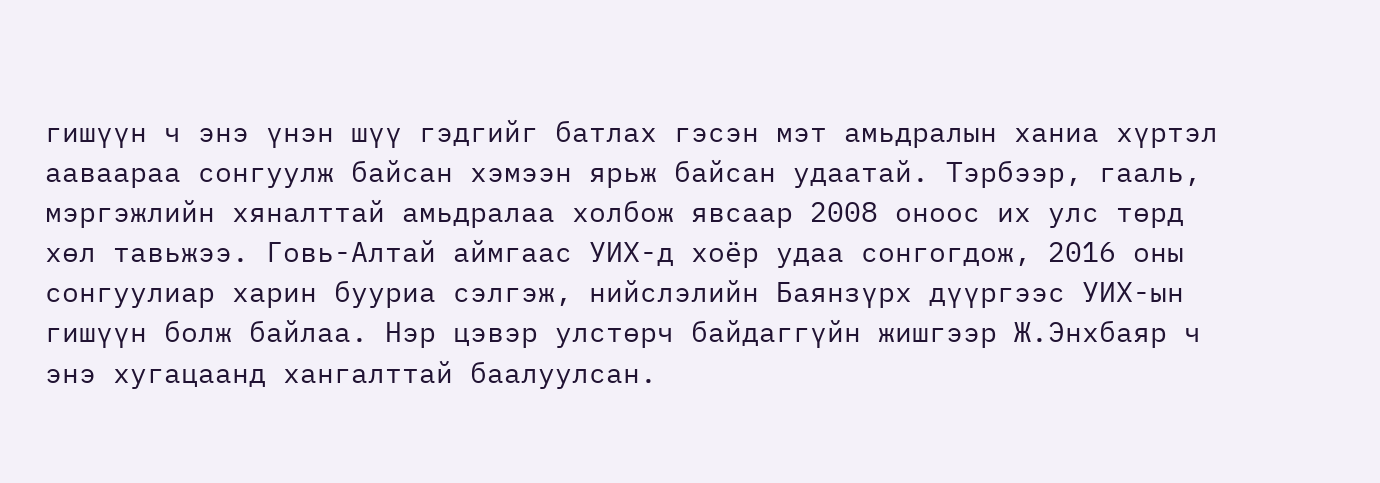гишүүн ч энэ үнэн шүү гэдгийг батлах гэсэн мэт амьдралын ханиа хүртэл ааваараа сонгуулж байсан хэмээн ярьж байсан удаатай. Тэрбээр, гааль, мэргэжлийн хяналттай амьдралаа холбож явсаар 2008 оноос их улс төрд хөл тавьжээ. Говь-Алтай аймгаас УИХ-д хоёр удаа сонгогдож, 2016 оны сонгуулиар харин бууриа сэлгэж, нийслэлийн Баянзүрх дүүргээс УИХ-ын гишүүн болж байлаа. Нэр цэвэр улстөрч байдаггүйн жишгээр Ж.Энхбаяр ч энэ хугацаанд хангалттай баалуулсан.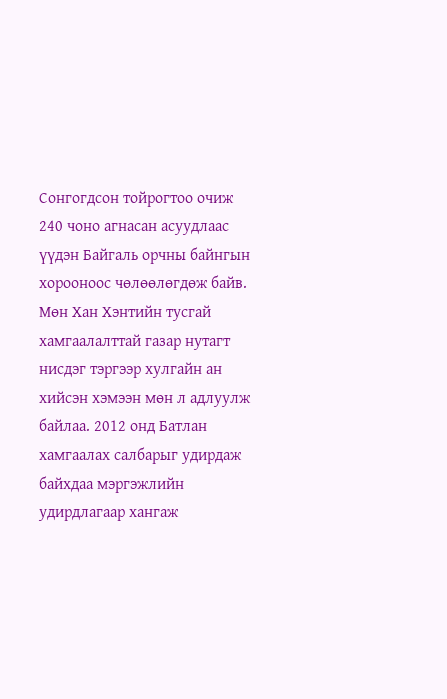Сонгогдсон тойрогтоо очиж 240 чоно агнасан асуудлаас үүдэн Байгаль орчны байнгын хорооноос чөлөөлөгдөж байв. Мөн Хан Хэнтийн тусгай хамгаалалттай газар нутагт нисдэг тэргээр хулгайн ан хийсэн хэмээн мөн л адлуулж байлаа. 2012 онд Батлан хамгаалах салбарыг удирдаж байхдаа мэргэжлийн удирдлагаар хангаж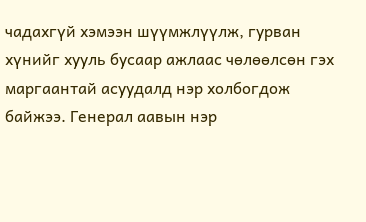чадахгүй хэмээн шүүмжлүүлж, гурван хүнийг хууль бусаар ажлаас чөлөөлсөн гэх маргаантай асуудалд нэр холбогдож байжээ. Генерал аавын нэр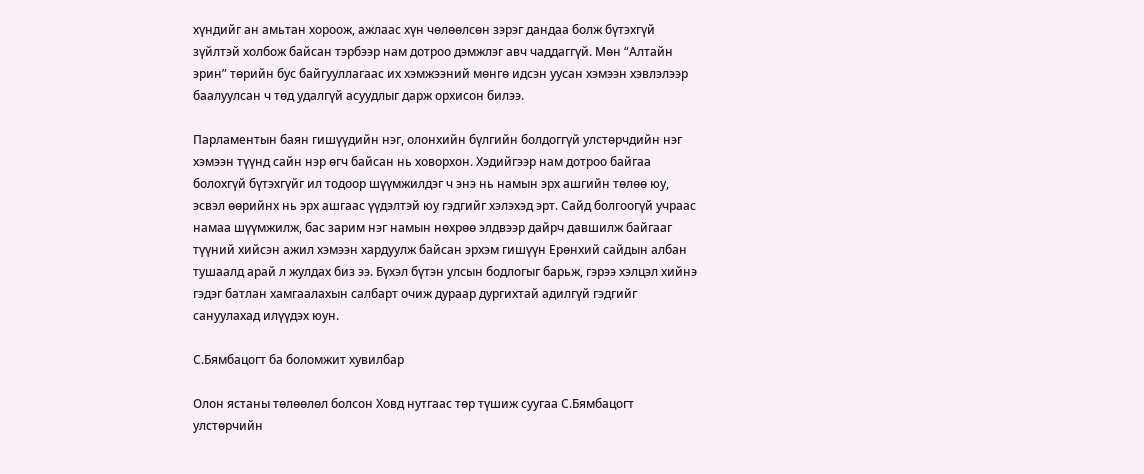хүндийг ан амьтан хороож, ажлаас хүн чөлөөлсөн зэрэг дандаа болж бүтэхгүй зүйлтэй холбож байсан тэрбээр нам дотроо дэмжлэг авч чаддаггүй. Мөн “Алтайн эрин” төрийн бус байгууллагаас их хэмжээний мөнгө идсэн уусан хэмээн хэвлэлээр баалуулсан ч төд удалгүй асуудлыг дарж орхисон билээ.

Парламентын баян гишүүдийн нэг, олонхийн бүлгийн болдоггүй улстөрчдийн нэг хэмээн түүнд сайн нэр өгч байсан нь ховорхон. Хэдийгээр нам дотроо байгаа болохгүй бүтэхгүйг ил тодоор шүүмжилдэг ч энэ нь намын эрх ашгийн төлөө юу, эсвэл өөрийнх нь эрх ашгаас үүдэлтэй юу гэдгийг хэлэхэд эрт. Сайд болгоогүй учраас намаа шүүмжилж, бас зарим нэг намын нөхрөө элдвээр дайрч давшилж байгааг түүний хийсэн ажил хэмээн хардуулж байсан эрхэм гишүүн Ерөнхий сайдын албан тушаалд арай л жулдах биз ээ. Бүхэл бүтэн улсын бодлогыг барьж, гэрээ хэлцэл хийнэ гэдэг батлан хамгаалахын салбарт очиж дураар дургихтай адилгүй гэдгийг сануулахад илүүдэх юун.

С.Бямбацогт ба боломжит хувилбар

Олон ястаны төлөөлөл болсон Ховд нутгаас төр түшиж суугаа С.Бямбацогт улстөрчийн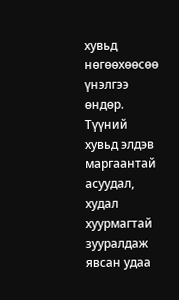хувьд нөгөөхөөсөө үнэлгээ өндөр. Түүний хувьд элдэв маргаантай асуудал, худал хуурмагтай зууралдаж явсан удаа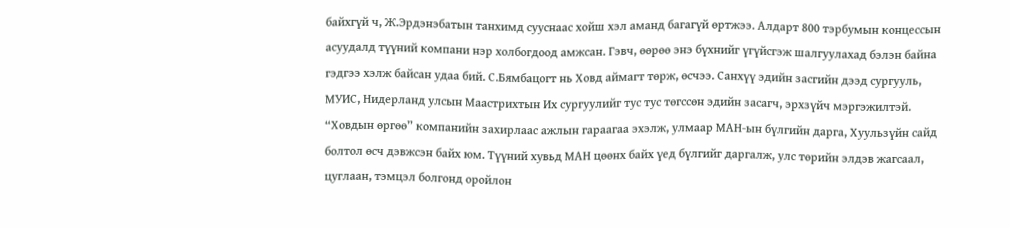байхгүй ч, Ж.Эрдэнэбатын танхимд сууснаас хойш хэл аманд багагүй өртжээ. Алдарт 800 тэрбумын концессын асуудалд түүний компани нэр холбогдоод амжсан. Гэвч, өөрөө энэ бүхнийг үгүйсгэж шалгуулахад бэлэн байна гэдгээ хэлж байсан удаа бий. С.Бямбацогт нь Ховд аймагт төрж, өсчээ. Санхүү эдийн засгийн дээд сургууль, МУИС, Нидерланд улсын Маастрихтын Их сургуулийг тус тус төгссөн эдийн засагч, эрхзүйч мэргэжилтэй. “Ховдын өргөө” компанийн захирлаас ажлын гараагаа эхэлж, улмаар МАН-ын бүлгийн дарга, Хуульзүйн сайд болтол өсч дэвжсэн байх юм. Түүний хувьд МАН цөөнх байх үед бүлгийг даргалж, улс төрийн элдэв жагсаал, цуглаан, тэмцэл болгонд оройлон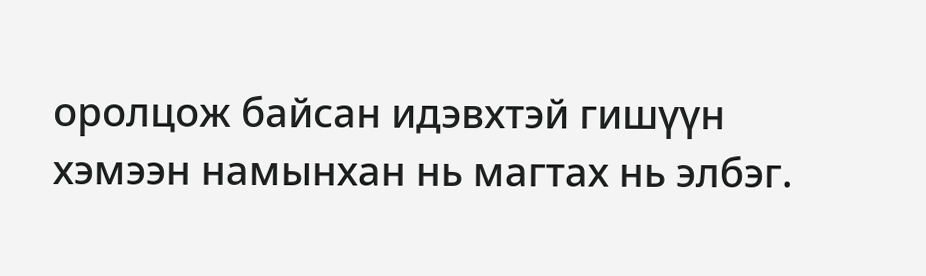оролцож байсан идэвхтэй гишүүн хэмээн намынхан нь магтах нь элбэг.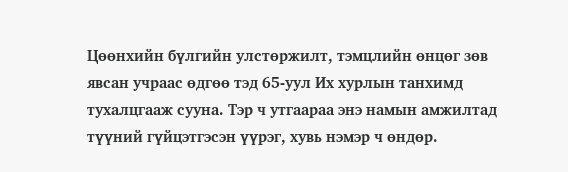Цөөнхийн бүлгийн улстөржилт, тэмцлийн өнцөг зөв явсан учраас өдгөө тэд 65-уул Их хурлын танхимд тухалцгааж сууна. Тэр ч утгаараа энэ намын амжилтад түүний гүйцэтгэсэн үүрэг, хувь нэмэр ч өндөр.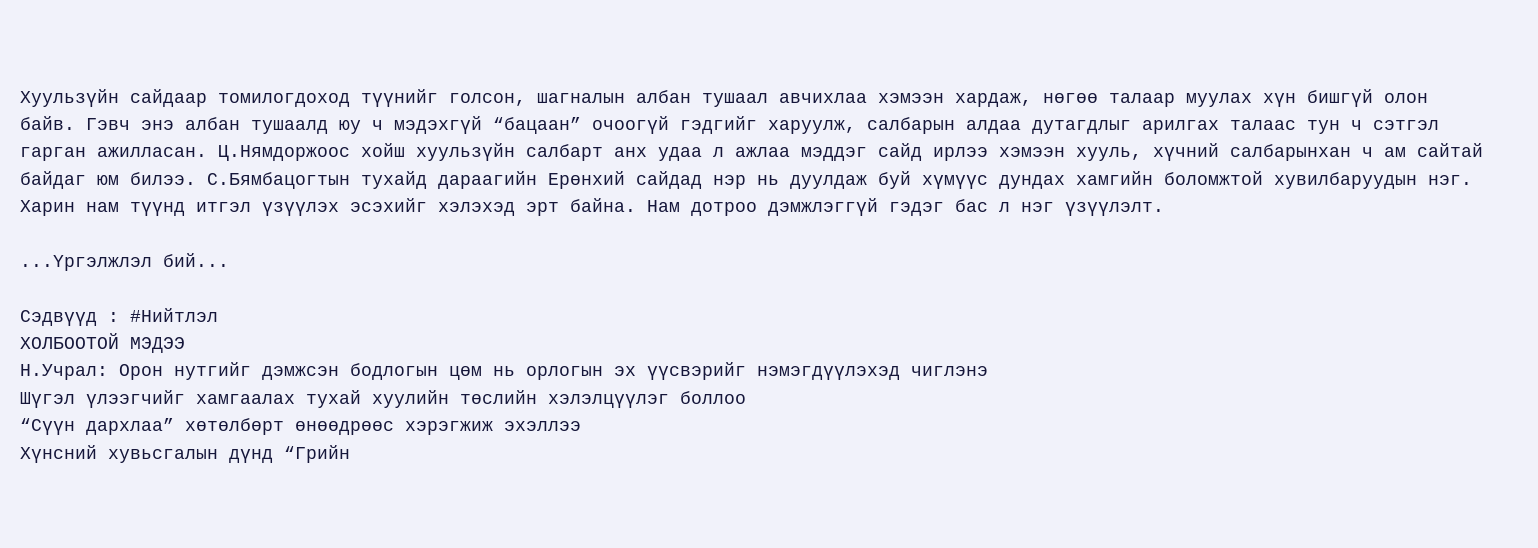Хуульзүйн сайдаар томилогдоход түүнийг голсон, шагналын албан тушаал авчихлаа хэмээн хардаж, нөгөө талаар муулах хүн бишгүй олон байв. Гэвч энэ албан тушаалд юу ч мэдэхгүй “бацаан” очоогүй гэдгийг харуулж, салбарын алдаа дутагдлыг арилгах талаас тун ч сэтгэл гарган ажилласан. Ц.Нямдоржоос хойш хуульзүйн салбарт анх удаа л ажлаа мэддэг сайд ирлээ хэмээн хууль, хүчний салбарынхан ч ам сайтай байдаг юм билээ. С.Бямбацогтын тухайд дараагийн Ерөнхий сайдад нэр нь дуулдаж буй хүмүүс дундах хамгийн боломжтой хувилбаруудын нэг. Харин нам түүнд итгэл үзүүлэх эсэхийг хэлэхэд эрт байна. Нам дотроо дэмжлэггүй гэдэг бас л нэг үзүүлэлт.

...Үргэлжлэл бий...

Сэдвүүд : #Нийтлэл
ХОЛБООТОЙ МЭДЭЭ
Н.Учрал: Орон нутгийг дэмжсэн бодлогын цөм нь орлогын эх үүсвэрийг нэмэгдүүлэхэд чиглэнэ
Шүгэл үлээгчийг хамгаалах тухай хуулийн төслийн хэлэлцүүлэг боллоо
“Сүүн дархлаа” хөтөлбөрт өнөөдрөөс хэрэгжиж эхэллээ
Хүнсний хувьсгалын дүнд “Грийн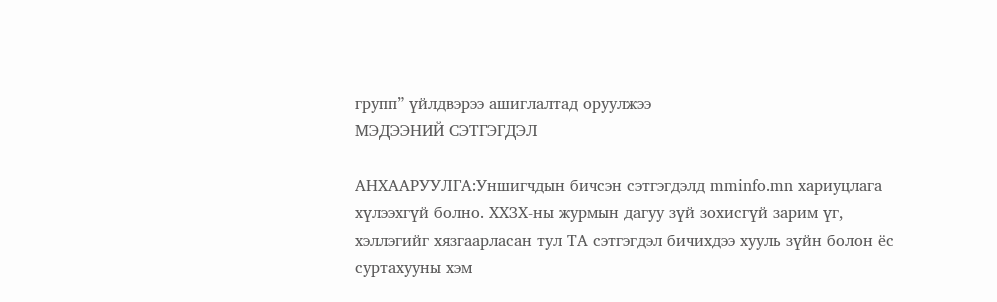групп” үйлдвэрээ ашиглалтад оруулжээ
МЭДЭЭНИЙ СЭТГЭГДЭЛ

АНХААРУУЛГА:Уншигчдын бичсэн сэтгэгдэлд mminfo.mn хариуцлага хүлээхгүй болно. ХХЗХ-ны журмын дагуу зүй зохисгүй зарим үг, хэллэгийг хязгаарласан тул ТА сэтгэгдэл бичихдээ хууль зүйн болон ёс суртахууны хэм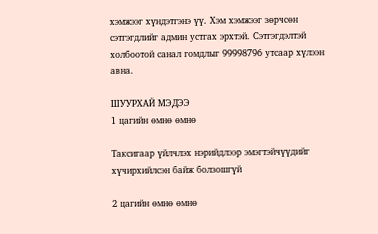хэмжээг хүндэтгэнэ үү. Хэм хэмжээг зөрчсөн сэтгэгдлийг админ устгах эрхтэй. Сэтгэгдэлтэй холбоотой санал гомдлыг 99998796 утсаар хүлээн авна.

ШУУРХАЙ МЭДЭЭ
1 цагийн өмнө өмнө

Таксигаар үйлчлэх нэрийдлээр эмэгтэйчүүдийг хүчирхийлсэн байж болзошгүй

2 цагийн өмнө өмнө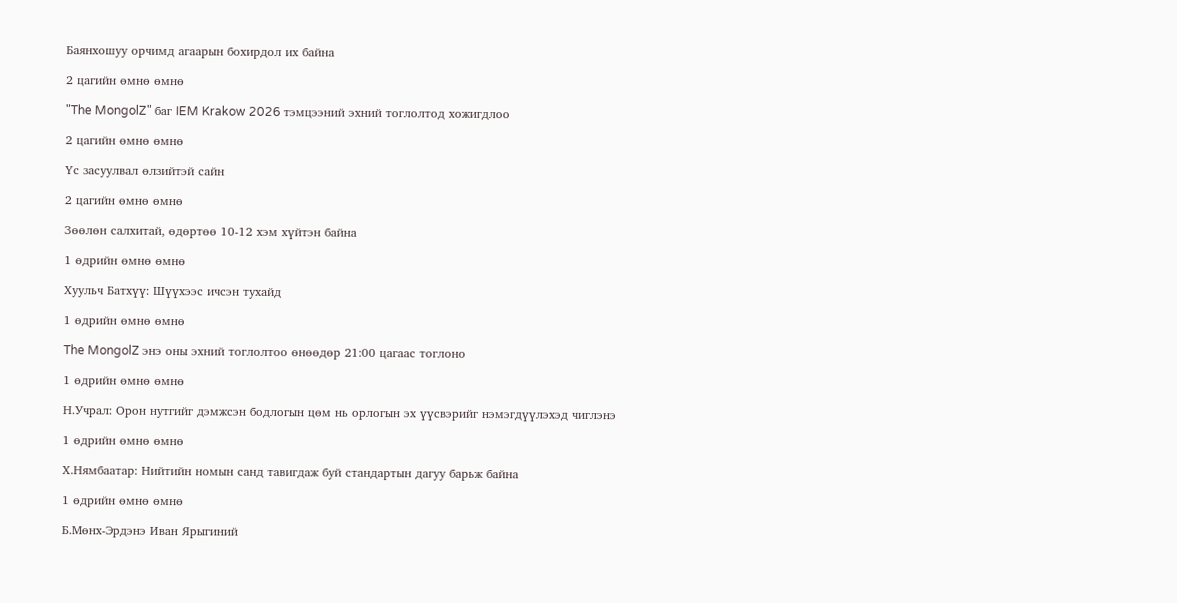Баянхошуу орчимд агаарын бохирдол их байна

2 цагийн өмнө өмнө

"The MongolZ" баг IEM Krakow 2026 тэмцээний эхний тоглолтод хожигдлоо

2 цагийн өмнө өмнө

Үс засуулвал өлзийтэй сайн

2 цагийн өмнө өмнө

Зөөлөн салхитай, өдөртөө 10-12 хэм хүйтэн байна

1 өдрийн өмнө өмнө

Хуульч Батхүү: Шүүхээс ичсэн тухайд

1 өдрийн өмнө өмнө

The MongolZ энэ оны эхний тоглолтоо өнөөдөр 21:00 цагаас тоглоно

1 өдрийн өмнө өмнө

Н.Учрал: Орон нутгийг дэмжсэн бодлогын цөм нь орлогын эх үүсвэрийг нэмэгдүүлэхэд чиглэнэ

1 өдрийн өмнө өмнө

Х.Нямбаатар: Нийтийн номын санд тавигдаж буй стандартын дагуу барьж байна

1 өдрийн өмнө өмнө

Б.Мөнх-Эрдэнэ Иван Ярыгиний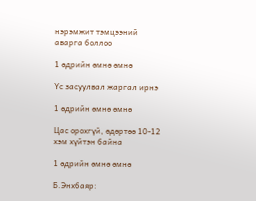нэрэмжит тэмцээний аварга боллоо

1 өдрийн өмнө өмнө

Үс засуулвал жаргал ирнэ

1 өдрийн өмнө өмнө

Цас орохгүй, өдөртөө 10-12 хэм хүйтэн байна

1 өдрийн өмнө өмнө

Б.Энхбаяр: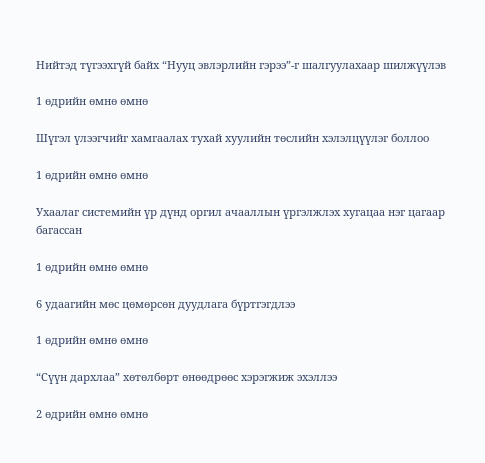Нийтэд түгээхгүй байх “Нууц эвлэрлийн гэрээ”-г шалгуулахаар шилжүүлэв

1 өдрийн өмнө өмнө

Шүгэл үлээгчийг хамгаалах тухай хуулийн төслийн хэлэлцүүлэг боллоо

1 өдрийн өмнө өмнө

Ухаалаг системийн үр дүнд оргил ачааллын үргэлжлэх хугацаа нэг цагаар багассан

1 өдрийн өмнө өмнө

6 удаагийн мөс цөмөрсөн дуудлага бүртгэгдлээ

1 өдрийн өмнө өмнө

“Сүүн дархлаа” хөтөлбөрт өнөөдрөөс хэрэгжиж эхэллээ

2 өдрийн өмнө өмнө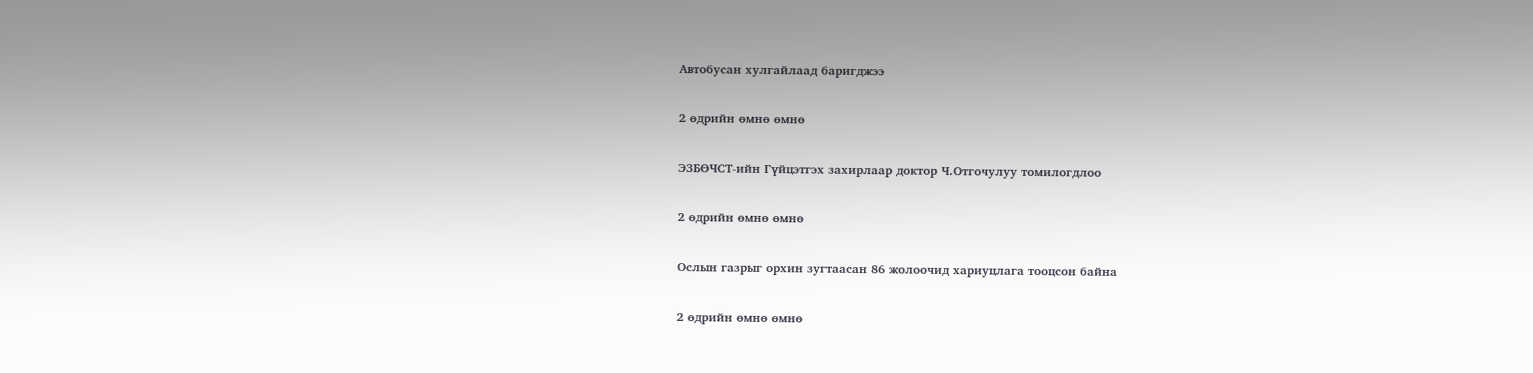Автобусан хулгайлаад баригджээ

2 өдрийн өмнө өмнө

ЭЗБӨЧСТ-ийн Гүйцэтгэх захирлаар доктор Ч.Отгочулуу томилогдлоо

2 өдрийн өмнө өмнө

Ослын газрыг орхин зугтаасан 86 жолоочид хариуцлага тооцсон байна

2 өдрийн өмнө өмнө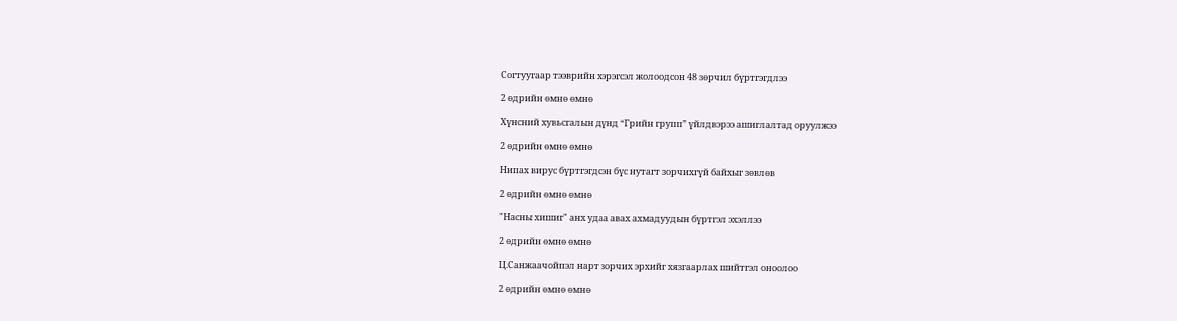Согтуугаар тээврийн хэрэгсэл жолоодсон 48 зөрчил бүртгэгдлээ

2 өдрийн өмнө өмнө

Хүнсний хувьсгалын дүнд “Грийн групп” үйлдвэрээ ашиглалтад оруулжээ

2 өдрийн өмнө өмнө

Нипах вирус бүртгэгдсэн бүс нутагт зорчихгүй байхыг зөвлөв

2 өдрийн өмнө өмнө

"Насны хишиг" анх удаа авах ахмадуудын бүртгэл эхэллээ

2 өдрийн өмнө өмнө

Ц.Санжаачойпэл нарт зорчих эрхийг хязгаарлах шийтгэл оноолоо

2 өдрийн өмнө өмнө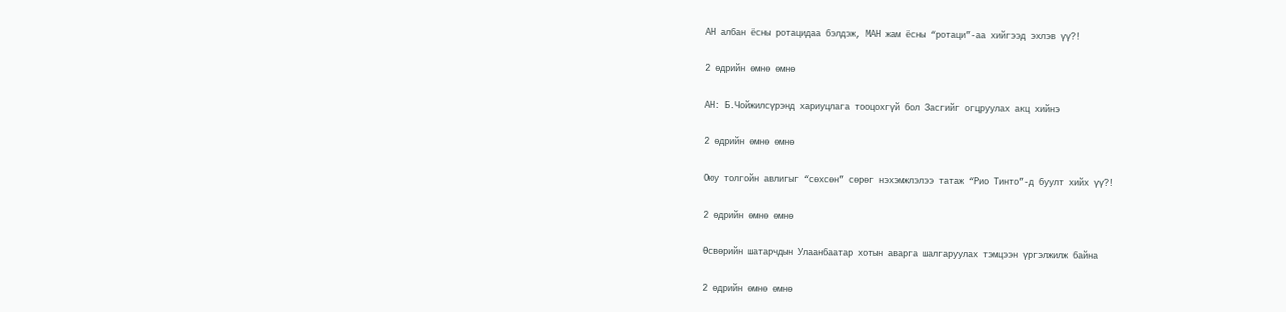АН албан ёсны ротацидаа бэлдэж, МАН жам ёсны “ротаци”-аа хийгээд эхлэв үү?!

2 өдрийн өмнө өмнө

АН: Б.Чойжилсүрэнд хариуцлага тооцохгүй бол Засгийг огцруулах акц хийнэ

2 өдрийн өмнө өмнө

Оюу толгойн авлигыг “сөхсөн” сөрөг нэхэмжлэлээ татаж “Рио Тинто”-д буулт хийх үү?!

2 өдрийн өмнө өмнө

Өсвөрийн шатарчдын Улаанбаатар хотын аварга шалгаруулах тэмцээн үргэлжилж байна

2 өдрийн өмнө өмнө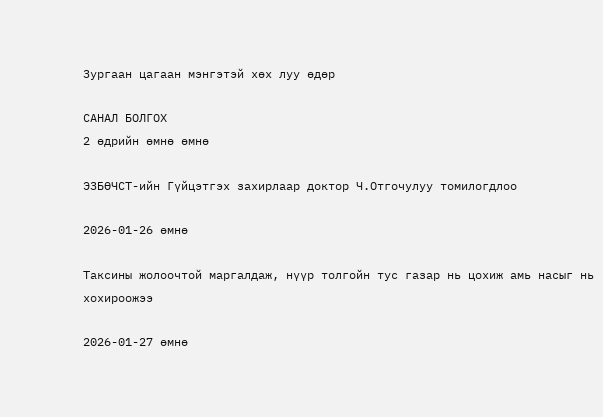Зургаан цагаан мэнгэтэй хөх луу өдөр

САНАЛ БОЛГОХ
2 өдрийн өмнө өмнө

ЭЗБӨЧСТ-ийн Гүйцэтгэх захирлаар доктор Ч.Отгочулуу томилогдлоо

2026-01-26 өмнө

Таксины жолоочтой маргалдаж, нүүр толгойн тус газар нь цохиж амь насыг нь хохироожээ

2026-01-27 өмнө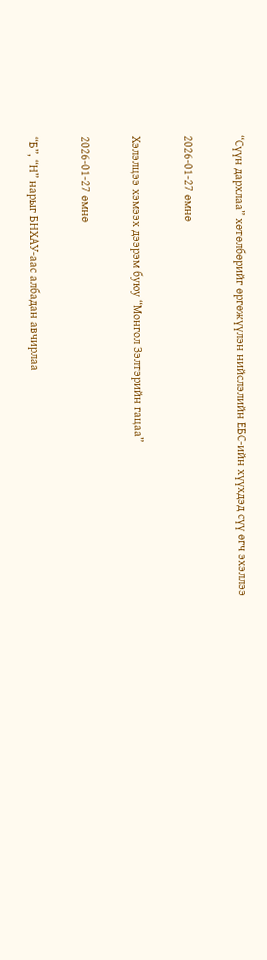“Сүүн дархлаа” хөтөлбөрийг өргөжүүлэн нийслэлийн ЕБС-ийн хүүхдэд сүү өгч эхэллээ

2026-01-27 өмнө

Хэлэлцээ хэмээх дээрэм буюу “Монгол Зэлтэрийн гацаа”

2026-01-27 өмнө

“Б”, “Н” нарыг БНХАУ-аас албадан авчирлаа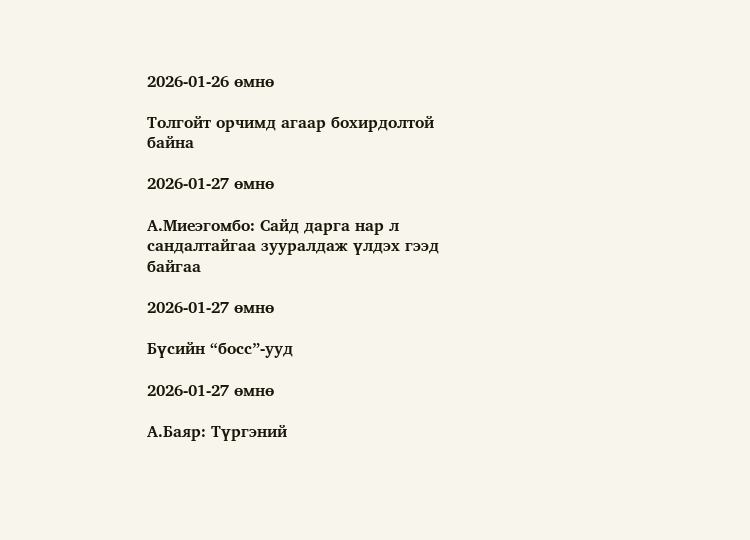2026-01-26 өмнө

Толгойт орчимд агаар бохирдолтой байна

2026-01-27 өмнө

А.Миеэгомбо: Сайд дарга нар л сандалтайгаа зууралдаж үлдэх гээд байгаа

2026-01-27 өмнө

Бүсийн “босс”-ууд

2026-01-27 өмнө

А.Баяр: Түргэний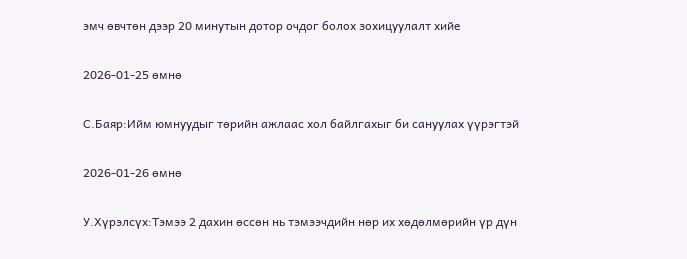эмч өвчтөн дээр 20 минутын дотор очдог болох зохицуулалт хийе

2026-01-25 өмнө

С.Баяр:Ийм юмнуудыг төрийн ажлаас хол байлгахыг би сануулах үүрэгтэй

2026-01-26 өмнө

У.Хүрэлсүх:Тэмээ 2 дахин өссөн нь тэмээчдийн нөр их хөдөлмөрийн үр дүн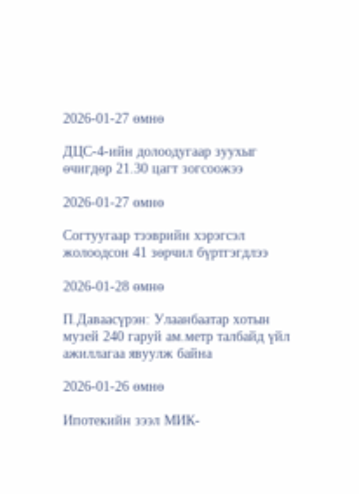2026-01-27 өмнө

ДЦС-4-ийн долоодугаар зуухыг өчигдөр 21.30 цагт зогсоожээ

2026-01-27 өмнө

Согтуугаар тээврийн хэрэгсэл жолоодсон 41 зөрчил бүртгэгдлээ

2026-01-28 өмнө

П.Даваасүрэн: Улаанбаатар хотын музей 240 гаруй ам.метр талбайд үйл ажиллагаа явуулж байна

2026-01-26 өмнө

Ипотекийн зээл МИК-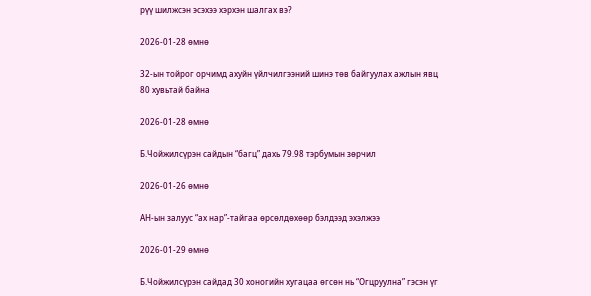рүү шилжсэн эсэхээ хэрхэн шалгах вэ?

2026-01-28 өмнө

32-ын тойрог орчимд ахуйн үйлчилгээний шинэ төв байгуулах ажлын явц 80 хувьтай байна

2026-01-28 өмнө

Б.Чойжилсүрэн сайдын “багц” дахь 79.98 тэрбумын зөрчил

2026-01-26 өмнө

АН-ын залуус “ах нар”-тайгаа өрсөлдөхөөр бэлдээд эхэлжээ

2026-01-29 өмнө

Б.Чойжилсүрэн сайдад 30 хоногийн хугацаа өгсөн нь “Огцруулна” гэсэн үг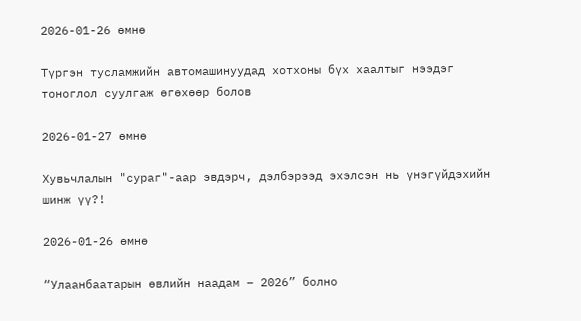2026-01-26 өмнө

Түргэн тусламжийн автомашинуудад хотхоны бүх хаалтыг нээдэг тоноглол суулгаж өгөхөөр болов

2026-01-27 өмнө

Хувьчлалын "сураг"-аар эвдэрч, дэлбэрээд эхэлсэн нь үнэгүйдэхийн шинж үү?!

2026-01-26 өмнө

“Улаанбаатарын өвлийн наадам – 2026” болно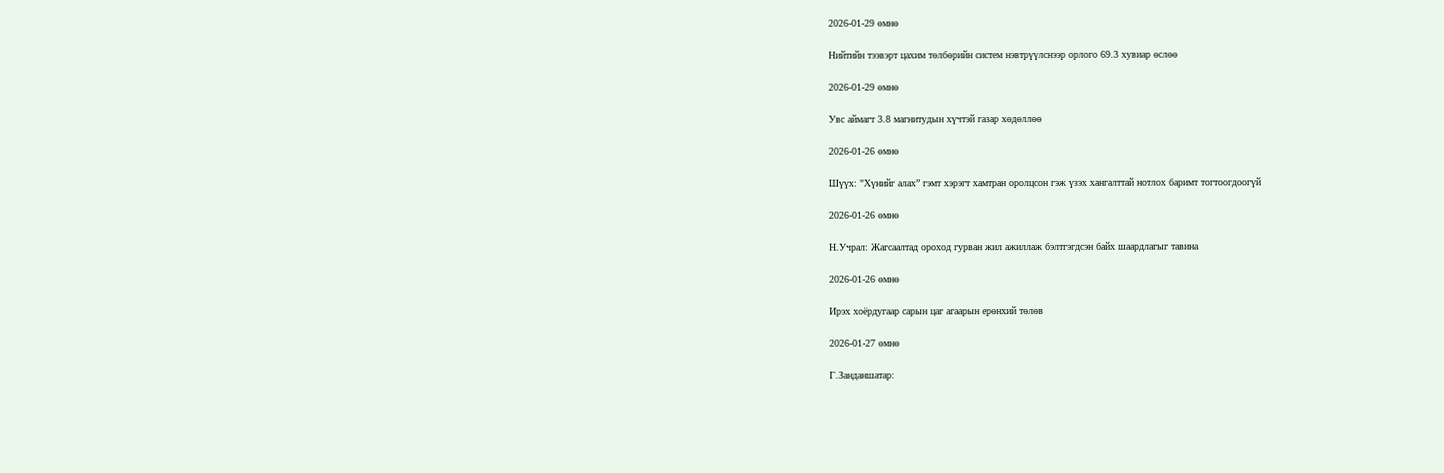2026-01-29 өмнө

Нийтийн тээвэрт цахим төлбөрийн систем нэвтрүүлснээр орлого 69.3 хувиар өслөө

2026-01-29 өмнө

Увс аймагт 3.8 магнитудын хүчтэй газар хөдөллөө

2026-01-26 өмнө

Шүүх: "Хүнийг алах” гэмт хэрэгт хамтран оролцсон гэж үзэх хангалттай нотлох баримт тогтоогдоогүй

2026-01-26 өмнө

Н.Учрал: Жагсаалтад ороход гурван жил ажиллаж бэлтгэгдсэн байх шаардлагыг тавина

2026-01-26 өмнө

Ирэх хоёрдугаар сарын цаг агаарын ерөнхий төлөв

2026-01-27 өмнө

Г.Занданшатар: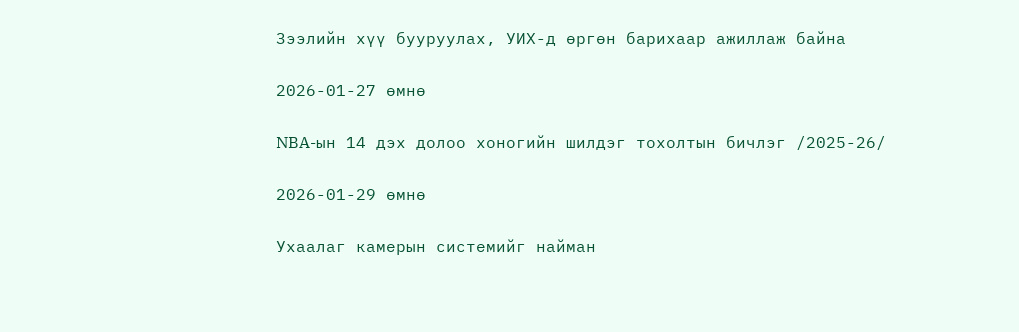Зээлийн хүү бууруулах, УИХ-д өргөн барихаар ажиллаж байна

2026-01-27 өмнө

NBA-ын 14 дэх долоо хоногийн шилдэг тохолтын бичлэг /2025-26/

2026-01-29 өмнө

Ухаалаг камерын системийг найман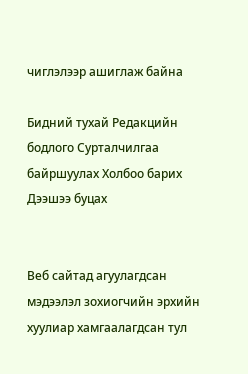чиглэлээр ашиглаж байна

Бидний тухай Редакцийн бодлого Сурталчилгаа байршуулах Холбоо барих Дээшээ буцах


Веб сайтад агуулагдсан мэдээлэл зохиогчийн эрхийн хуулиар хамгаалагдсан тул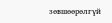зөвшөөрөлгүй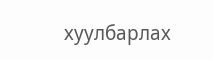хуулбарлах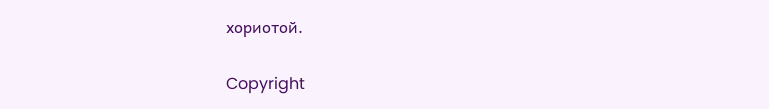хориотой.

Copyright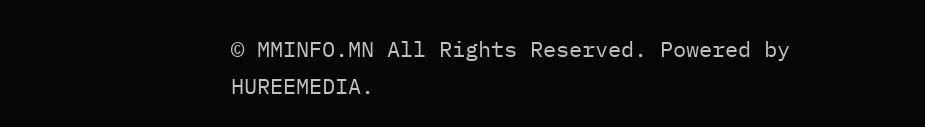© MMINFO.MN All Rights Reserved. Powered by HUREEMEDIA.